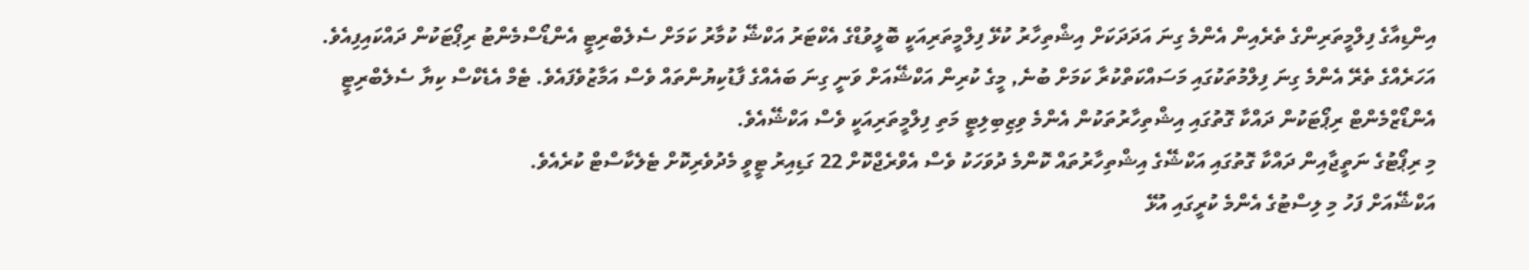އިންޑިއާގެ ފިލްމީތަރިންގެ ތެރެއިން އެންމެ ގިނަ އަދަދަކަށް އިޝްތިހާރު ކުޅޭ ފިލްމީތަރިއަކީ ބޮލީވުޑްގެ އެކްޓަރު އަކްޝޭ ކުމާރު ކަމަށް ސެލެބްރިޓީ އެންޑޯސްމެންޓު ރިޕޯޓަކުން ދައްކައިފިއެވެ.
އަހަރެއްގެ ތެރޭ އެންމެ ގިނަ ފިލްމުތަކުގައި މަސައްކަތްކުރާ ކަމަށް ބުނެ, މީގެ ކުރިން އަކްޝޭއަށް ވަނީ ގިނަ ބައެއްގެ ފާޑުކިޔުންތައް ވެސް އަމާޒުވެފައެވެ. ޓެމް އެޑެކްސް ކިޔާ ސެލެބްރިޓީ އެންޑޯޒްމެންޓް ރިޕޯޓަކުން ދައްކާ ގޮތުގައި އިޝްތިހާރުތަކުން އެންމެ ވިޒިބިލިޓީ މަތި ފިލްމީތަރިއަކީ ވެސް އަކްޝޭއެވެ.
މި ރިޕޯޓުގެ ނަތީޖާއިން ދައްކާ ގޮތުގައި އަކްޝޭގެ އިޝްތިހާރުތައް ކޮންމެ ދުވަހަކު ވެސް އެވްރެޖްކޮށް 22 ގަޑިއިރު ޓީވީ މެދުވެރިކޮށް ޓެލެކާސްޓް ކުރެއެވެ.
އަކްޝޭއަށް ފަހު މި ލިސްޓުގެ އެންމެ ކުރީގައި އުޅޭ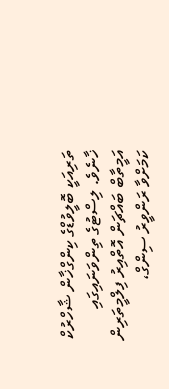ތަރިއަކީ ބޮލީވުޑްގެ ކިންގްޚާން ޝާހްރުކް ޚާނެވެ. ލިސްޓުގެ ތިންވަނައިގައި އަމީތާބް ބައްޗަން އޮތްއިރު ފިލްމީތަރިން ކަމަށްވާ ރަންވީރު ސިންގް،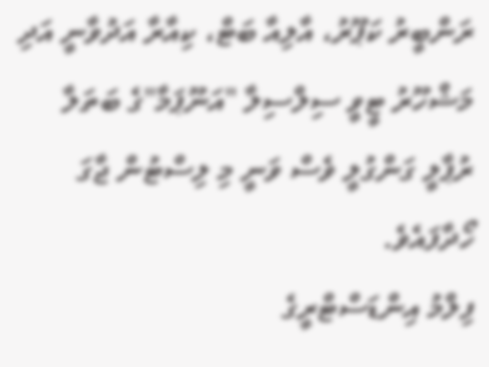ރަންބީރު ކަޕޫރު، އާލިއާ ބަޓް، ކިއާރާ އަދުވާނީ އަދި މަޝްހޫރު ޓީވީ ސިލްސިލާ "އަނޫޕަމާ"ގެ ބަތަލާ ރުޕާލީ ގަންގުލީ ވެސް ވަނީ މި ލިސްޓުން ޖާގަ ހޯދާފައެވެ.
ފިލްމު އިންޑަސްޓްރީގެ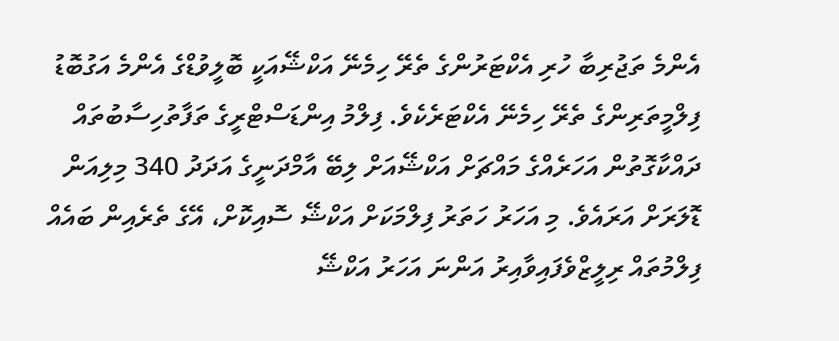އެންމެ ތަޖުރިބާ ހުރި އެކްޓަރުންގެ ތެރޭ ހިމެނޭ އަކްޝޭއަކީ ބޮލީވުޑްގެ އެންމެ އަގުބޮޑު ފިލްމީތަރިންގެ ތެރޭ ހިމެނޭ އެކްޓަރެކެވެ. ފިލްމު އިންޑަސްޓްރީގެ ތަފާތުހިސާބުތައް ދައްކާގޮތުން އަހަރެއްގެ މައްޗަށް އަކްޝޭއަށް ލިބޭ އާމްދަނީގެ އަދަދު 340 މިލިއަން ޑޮލަރަށް އަރައެވެ. މި އަހަރު ހަތަރު ފިލްމަކަށް އަކްޝޭ ސޮއިކޮށް، އޭގެ ތެރެއިން ބައެއް ފިލްމުތައް ރިލީޒްވެފައިވާއިރު އަންނަ އަހަރު އަކްޝޭ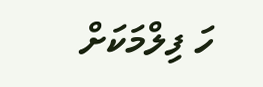ހަ ފިލްމަކަށް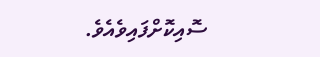ސޮއިކޮށްފައިވެއެވެ.